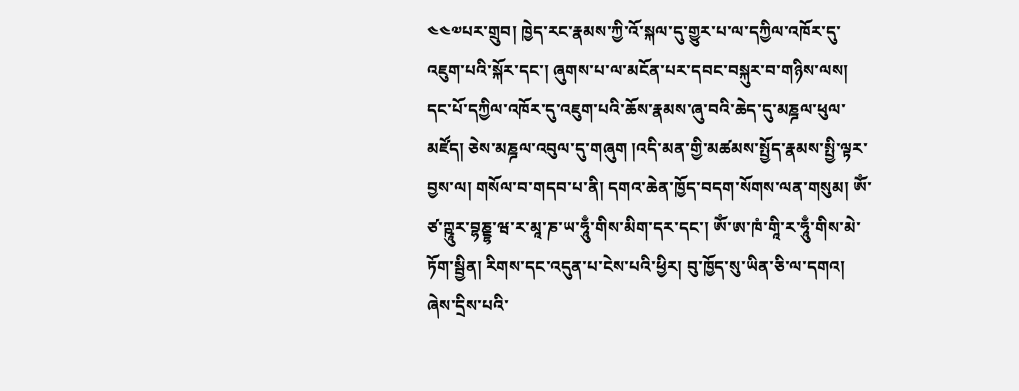༤༤༧པར་གྲུབ། ཁྱེད་རང་རྣམས་ཀྱི་འོ་སྐལ་དུ་གྱུར་པ་ལ་དཀྱིལ་འཁོར་དུ་འཇུག་པའི་སྐོར་དང་། ཞུགས་པ་ལ་མངོན་པར་དབང་བསྐུར་བ་གཉིས་ལས། དང་པོ་དཀྱིལ་འཁོར་དུ་འཇུག་པའི་ཆོས་རྣམས་ཞུ་བའི་ཆེད་དུ་མཎྜལ་ཕུལ་མཛོད། ཅེས་མཎྜལ་འབུལ་དུ་གཞུག །འདི་མན་གྱི་མཚམས་སྤྱོད་རྣམས་སྤྱི་ལྟར་བྱས་ལ། གསོལ་བ་གདབ་པ་ནི། དགའ་ཆེན་ཁྱོད་བདག་སོགས་ལན་གསུམ། ༀ་ཙ་ཀྵཱུར་བྷཎྡྷ་ཝ་ར་མཱ་ཎ་ཡ་ཧཱུྃ་གིས་མིག་དར་དང་། ༀ་ཨ་ཁཾ་གཱི་ར་ཧཱུྃ་གིས་མེ་ཏོག་སྦྱིན། རིགས་དང་འདུན་པ་ངེས་པའི་ཕྱིར། བུ་ཁྱོད་སུ་ཡིན་ཅི་ལ་དགའ། ཞེས་དྲིས་པའི་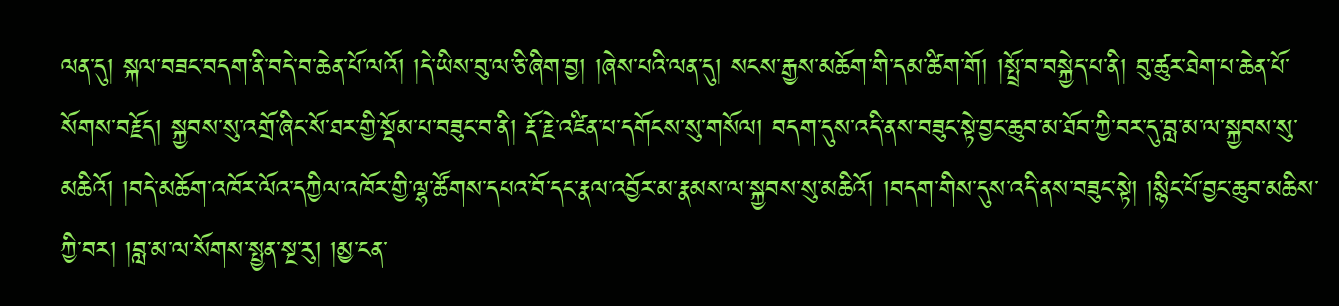ལན་དུ། སྐལ་བཟང་བདག་ནི་བདེ་བ་ཆེན་པོ་ལའོ། །དེ་ཡིས་བུ་ལ་ཅི་ཞིག་བྱ། །ཞེས་པའི་ལན་དུ། སངས་རྒྱས་མཆོག་གི་དམ་ཚིག་གོ། །སྤྲོ་བ་བསྐྱེད་པ་ནི། བུ་ཚུར་ཐེག་པ་ཆེན་པོ་སོགས་བརྗོད། སྐྱབས་སུ་འགྲོ་ཞིང་སོ་ཐར་གྱི་སྡོམ་པ་བཟུང་བ་ནི། རྡོ་རྗེ་འཛིན་པ་དགོངས་སུ་གསོལ། བདག་དུས་འདི་ནས་བཟུང་སྟེ་བྱང་ཆུབ་མ་ཐོབ་ཀྱི་བར་དུ་བླ་མ་ལ་སྐྱབས་སུ་མཆིའོ། །བདེ་མཆོག་འཁོར་ལོའ་དཀྱིལ་འཁོར་གྱི་ལྷ་ཚོགས་དཔའ་བོ་དང་རྣལ་འབྱོར་མ་རྣམས་ལ་སྐྱབས་སུ་མཆིའོ། །བདག་གིས་དུས་འདི་ནས་བཟུང་སྟེ། །སྙིང་པོ་བྱང་ཆུབ་མཆིས་ཀྱི་བར། །བླ་མ་ལ་སོགས་སྤྱན་སྔ་རུ། །མྱ་ངན་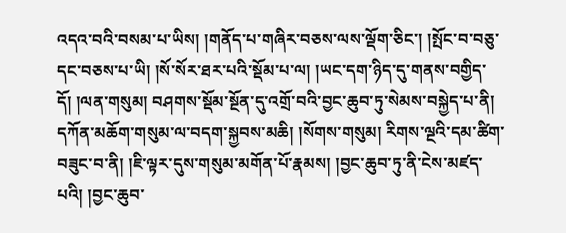འདའ་བའི་བསམ་པ་ཡིས། །གནོད་པ་གཞིར་བཅས་ལས་ལྡོག་ཅིང་། །སྤོང་བ་བཅུ་དང་བཅས་པ་ཡི། །སོ་སོར་ཐར་པའི་སྡོམ་པ་ལ། །ཡང་དག་ཉིད་དུ་གནས་བགྱིད་དོ། །ལན་གསུམ། བཤགས་སྡོམ་སྔོན་དུ་འགྲོ་བའི་བྱང་ཆུབ་ཏུ་སེམས་བསྐྱེད་པ་ནི། དཀོན་མཆོག་གསུམ་ལ་བདག་སྐྱབས་མཆི། །སོགས་གསུམ། རིགས་ལྔའི་དམ་ཚིག་བཟུང་བ་ནི། །ཇི་ལྟར་དུས་གསུམ་མགོན་པོ་རྣམས། །བྱང་ཆུབ་ཏུ་ནི་ངེས་མཛད་པའི། །བྱང་ཆུབ་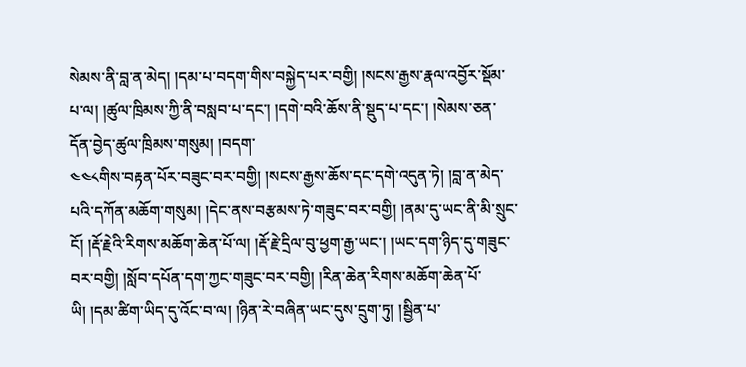སེམས་ནི་བླ་ན་མེད། །དམ་པ་བདག་གིས་བསྐྱེད་པར་བགྱི། །སངས་རྒྱས་རྣལ་འབྱོར་སྡོམ་པ་ལ། །ཚུལ་ཁྲིམས་ཀྱི་ནི་བསླབ་པ་དང་། །དགེ་བའི་ཆོས་ནི་སྡུད་པ་དང་། །སེམས་ཅན་དོན་བྱེད་ཚུལ་ཁྲིམས་གསུམ། །བདག་
༤༤༨གིས་བརྟན་པོར་བཟུང་བར་བགྱི། །སངས་རྒྱས་ཆོས་དང་དགེ་འདུན་ཏེ། །བླ་ན་མེད་པའི་དཀོན་མཆོག་གསུམ། །དེང་ནས་བརྩམས་ཏེ་གཟུང་བར་བགྱི། །ནམ་དུ་ཡང་ནི་མི་སྲུང་ངོ། །རྡོ་རྗེའི་རིགས་མཆོག་ཆེན་པོ་ལ། །རྡོ་རྗེ་དྲིལ་བུ་ཕྱག་རྒྱ་ཡང་། །ཡང་དག་ཉིད་དུ་གཟུང་བར་བགྱི། །སློབ་དཔོན་དག་ཀྱང་གཟུང་བར་བགྱི། །རིན་ཆེན་རིགས་མཆོག་ཆེན་པོ་ཡི། །དམ་ཚིག་ཡིད་དུ་འོང་བ་ལ། །ཉིན་རེ་བཞིན་ཡང་དུས་དྲུག་ཏུ། །སྦྱིན་པ་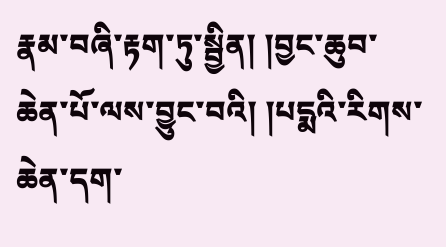རྣམ་བཞི་རྟག་ཏུ་སྦྱིན། །བྱང་ཆུབ་ཆེན་པོ་ལས་བྱུང་བའི། །པདྨའི་རིགས་ཆེན་དག་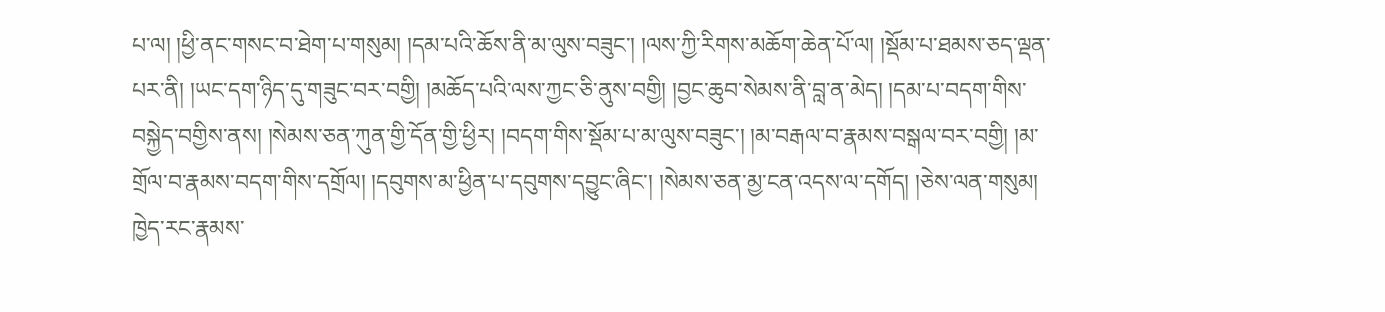པ་ལ། །ཕྱི་ནང་གསང་བ་ཐེག་པ་གསུམ། །དམ་པའི་ཆོས་ནི་མ་ལུས་བཟུང་། །ལས་ཀྱི་རིགས་མཆོག་ཆེན་པོ་ལ། །སྡོམ་པ་ཐམས་ཅད་ལྡན་པར་ནི། །ཡང་དག་ཉིད་དུ་གཟུང་བར་བགྱི། །མཆོད་པའི་ལས་ཀྱང་ཅི་ནུས་བགྱི། །བྱང་ཆུབ་སེམས་ནི་བླ་ན་མེད། །དམ་པ་བདག་གིས་བསྐྱེད་བགྱིས་ནས། །སེམས་ཅན་ཀུན་གྱི་དོན་གྱི་ཕྱིར། །བདག་གིས་སྡོམ་པ་མ་ལུས་བཟུང་། །མ་བརྒལ་བ་རྣམས་བསྒལ་བར་བགྱི། །མ་གྲོལ་བ་རྣམས་བདག་གིས་དགྲོལ། །དབུགས་མ་ཕྱིན་པ་དབུགས་དབྱུང་ཞིང་། །སེམས་ཅན་མྱ་ངན་འདས་ལ་དགོད། །ཅེས་ལན་གསུམ། ཁྱེད་རང་རྣམས་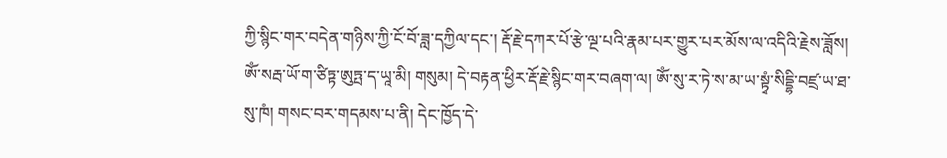ཀྱི་སྙིང་གར་བདེན་གཉིས་ཀྱི་ངོ་བོ་ཟླ་དཀྱིལ་དང་། རྡོ་རྗེ་དཀར་པོ་རྩེ་ལྔ་པའི་རྣམ་པར་གྱུར་པར་མོས་ལ་འདིའི་རྗེས་ཟློས། ༀ་སརྦ་ཡོ་ག་ཙིཏྟ་ཨུཏྤ་ད་ཡཱ་མི། གསུམ། དེ་བརྟན་ཕྱིར་རྡོ་རྗེ་སྙིང་གར་བཞག་ལ། ༀ་སུ་ར་ཏེ་ས་མ་ཡ་སྟྭཾ་སིདྡྷི་བཛྲ་ཡ་ཐ་སུ་ཁཾ། གསང་བར་གདམས་པ་ནི། དེང་ཁྱོད་དེ་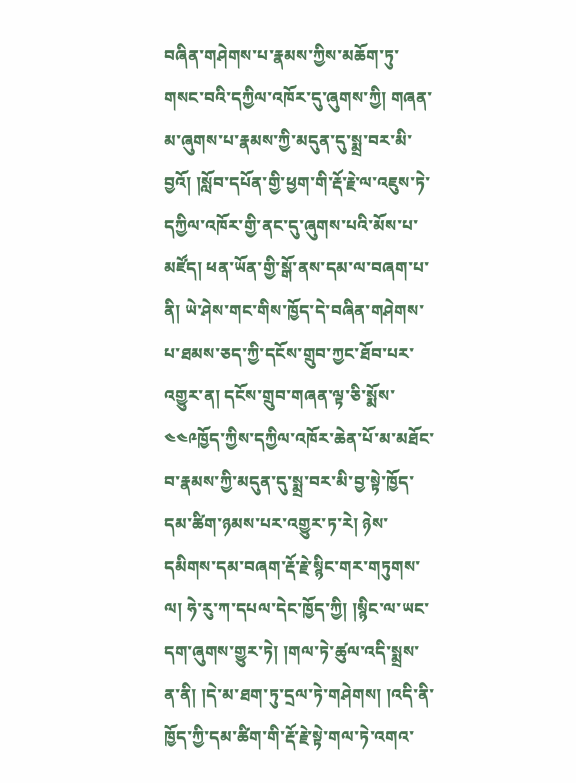བཞིན་གཤེགས་པ་རྣམས་ཀྱིས་མཆོག་ཏུ་གསང་བའི་དཀྱིལ་འཁོར་དུ་ཞུགས་ཀྱི། གཞན་མ་ཞུགས་པ་རྣམས་ཀྱི་མདུན་དུ་སྨྲ་བར་མི་བྱའོ། །སློབ་དཔོན་གྱི་ཕྱག་གི་རྡོ་རྗེ་ལ་འཇུས་ཏེ་དཀྱིལ་འཁོར་གྱི་ནང་དུ་ཞུགས་པའི་མོས་པ་མཛོད། ཕན་ཡོན་གྱི་སྒོ་ནས་དམ་ལ་བཞག་པ་ནི། ཡེ་ཤེས་གང་གིས་ཁྱོད་དེ་བཞིན་གཤེགས་པ་ཐམས་ཅད་ཀྱི་དངོས་གྲུབ་ཀྱང་ཐོབ་པར་འགྱུར་ན། དངོས་གྲུབ་གཞན་ལྟ་ཅི་སྨོས་
༤༤༩ཁྱོད་ཀྱིས་དཀྱིལ་འཁོར་ཆེན་པོ་མ་མཐོང་བ་རྣམས་ཀྱི་མདུན་དུ་སྨྲ་བར་མི་བྱ་སྟེ་ཁྱོད་དམ་ཚིག་ཉམས་པར་འགྱུར་ཏ་རེ། ཉེས་དམིགས་དམ་བཞག་རྡོ་རྗེ་སྙིང་གར་གཏུགས་ལ། ཧེ་རུ་ཀ་དཔལ་དེང་ཁྱོད་ཀྱི། །སྙིང་ལ་ཡང་དག་ཞུགས་གྱུར་ཏེ། །གལ་ཏེ་ཚུལ་འདི་སྨྲས་ན་ནི། །དེ་མ་ཐག་ཏུ་དྲལ་ཏེ་གཤེགས། །འདི་ནི་ཁྱོད་ཀྱི་དམ་ཚིག་གི་རྡོ་རྗེ་སྟེ་གལ་ཏེ་འགའ་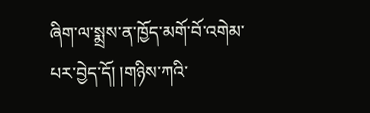ཞིག་ལ་སྨྲས་ན་ཁྱོད་མགོ་བོ་འགེམ་པར་བྱེད་དོ། །གཉིས་ཀའི་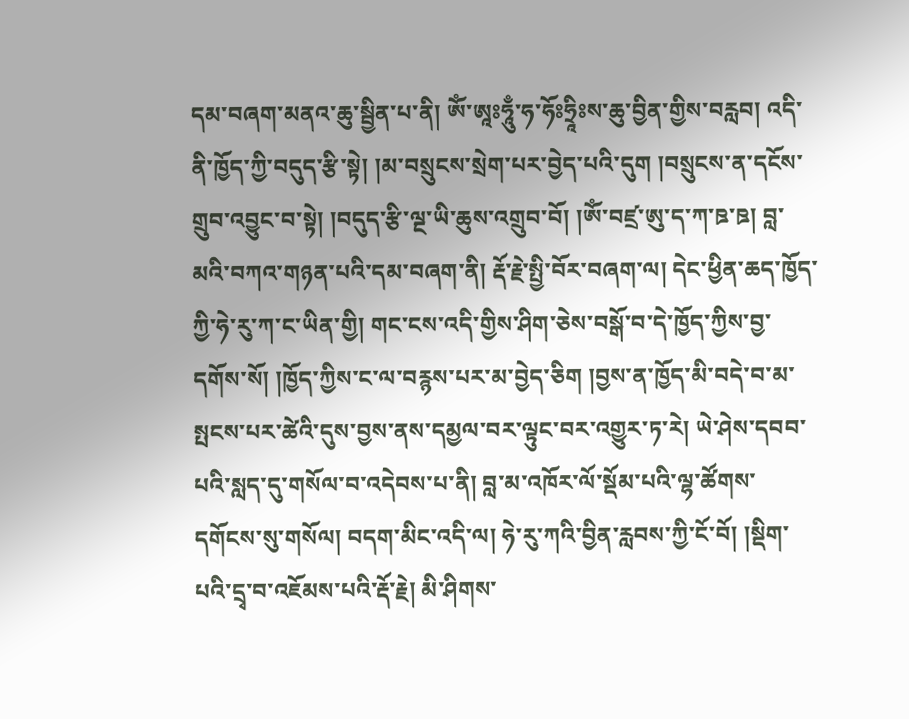དམ་བཞག་མནའ་ཆུ་སྦྱིན་པ་ནི། ༀ་ཨཱཿཧཱུྃ་ཧ་ཧོཿཧྲཱིཿས་ཆུ་བྱིན་གྱིས་བརླབ། འདི་ནི་ཁྱོད་ཀྱི་བདུད་རྩི་སྟེ། །མ་བསྲུངས་སྲེག་པར་བྱེད་པའི་དུག །བསྲུངས་ན་དངོས་གྲུབ་འབྱུང་བ་སྟེ། །བདུད་རྩི་ལྔ་ཡི་ཆུས་འགྲུབ་བོ། །ༀ་བཛྲ་ཨུ་ད་ཀ་ཋ་ཋ། བླ་མའི་བཀའ་གཉན་པའི་དམ་བཞག་ནི། རྡོ་རྗེ་སྤྱི་བོར་བཞག་ལ། དེང་ཕྱིན་ཆད་ཁྱོད་ཀྱི་ཧེ་རུ་ཀ་ང་ཡིན་གྱི། གང་ངས་འདི་གྱིས་ཤིག་ཅེས་བསྒོ་བ་དེ་ཁྱོད་ཀྱིས་བྱ་དགོས་སོ། །ཁྱོད་ཀྱིས་ང་ལ་བརྙས་པར་མ་བྱེད་ཅིག །བྱས་ན་ཁྱོད་མི་བདེ་བ་མ་སྤངས་པར་ཚེའི་དུས་བྱས་ནས་དམྱལ་བར་ལྟུང་བར་འགྱུར་ཏ་རེ། ཡེ་ཤེས་དབབ་པའི་སླད་དུ་གསོལ་བ་འདེབས་པ་ནི། བླ་མ་འཁོར་ལོ་སྡོམ་པའི་ལྷ་ཚོགས་དགོངས་སུ་གསོལ། བདག་མིང་འདི་ལ། ཧེ་རུ་ཀའི་བྱིན་རླབས་ཀྱི་ངོ་བོ། །སྡིག་པའི་དྲྭ་བ་འཇོམས་པའི་རྡོ་རྗེ། མི་ཤིགས་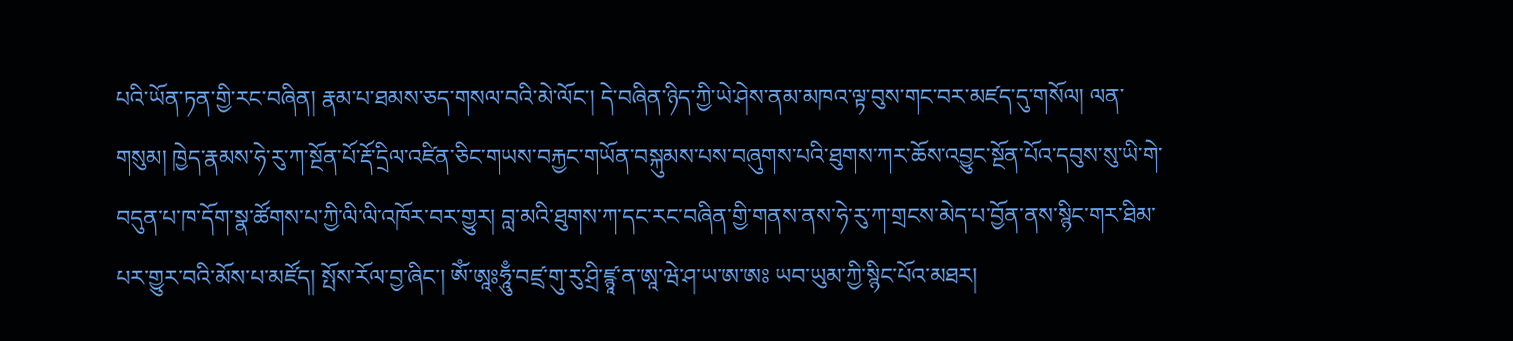པའི་ཡོན་ཏན་གྱི་རང་བཞིན། རྣམ་པ་ཐམས་ཅད་གསལ་བའི་མེ་ལོང་། དེ་བཞིན་ཉིད་ཀྱི་ཡེ་ཤེས་ནམ་མཁའ་ལྟ་བུས་གང་བར་མཛད་དུ་གསོལ། ལན་གསུམ། ཁྱེད་རྣམས་ཧེ་རུ་ཀ་སྔོན་པོ་རྡོ་དྲིལ་འཛིན་ཅིང་གཡས་བརྐྱང་གཡོན་བསྐུམས་པས་བཞུགས་པའི་ཐུགས་ཀར་ཆོས་འབྱུང་སྔོན་པོའ་དབུས་སུ་ཡི་གེ་བདུན་པ་ཁ་དོག་སྣ་ཚོགས་པ་ཀྱི་ལི་ལི་འཁོར་བར་གྱུར། བླ་མའི་ཐུགས་ཀ་དང་རང་བཞིན་གྱི་གནས་ནས་ཧེ་རུ་ཀ་གྲངས་མེད་པ་བྱོན་ནས་སྙིང་གར་ཐིམ་པར་གྱུར་བའི་མོས་པ་མཛོད། སྤོས་རོལ་བྱ་ཞིང་། ༀ་ཨཱཿཧཱུྃ་བཛྲ་གུ་རུ་ཤྲི་ཛྙཱ་ན་ཨཱ་ཝེ་ཤ་ཡ་ཨ་ཨཿ ཡབ་ཡུམ་ཀྱི་སྙིང་པོའ་མཐར།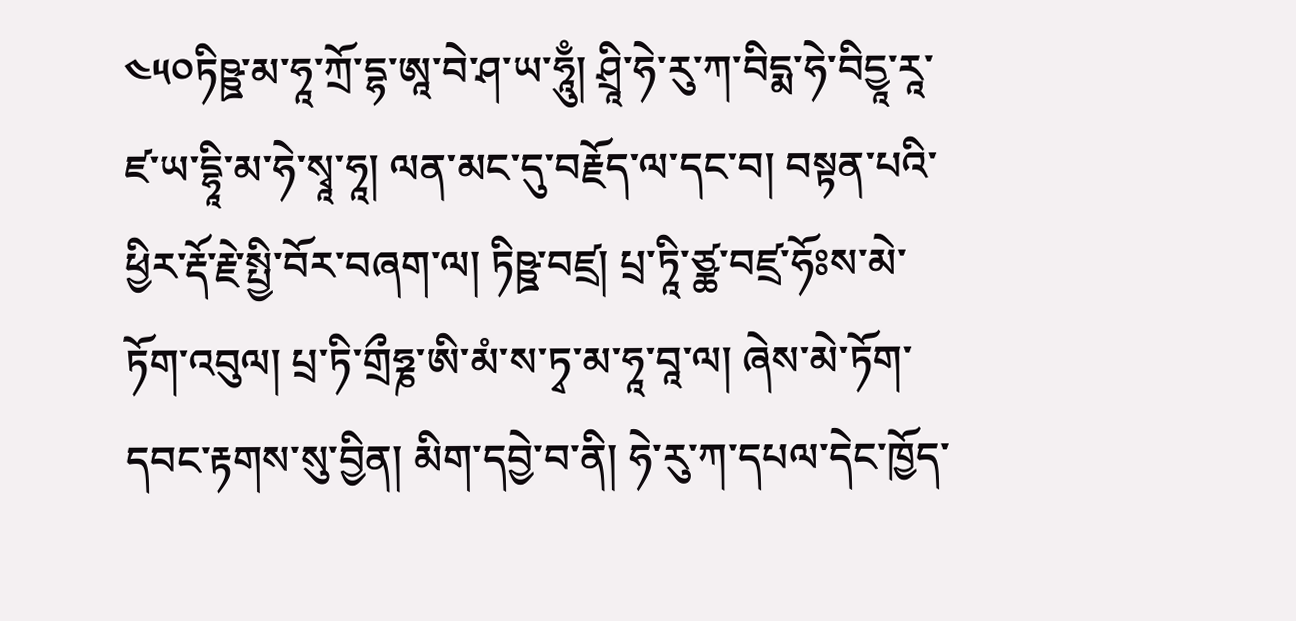༤༥༠ཏིཥྛ་མ་ཧཱ་ཀྲོ་དྷ་ཨཱ་བེ་ཤ་ཡ་ཧཱུྃ། ཤྲཱི་ཧེ་རུ་ཀ་བིདྨ་ཧེ་བིདྱཱ་རཱ་ཛ་ཡ་དྷཱི་མ་ཧེ་སྭཱ་ཧཱ། ལན་མང་དུ་བརྗོད་ལ་དང་བ། བསྟན་པའི་ཕྱིར་རྡོ་རྗེ་སྤྱི་བོར་བཞག་ལ། ཏིཥྛ་བཛྲ། པྲ་ཏཱི་ཙྪ་བཛྲ་ཧོཿས་མེ་ཏོག་འབུལ། པྲ་ཏི་གྲྀཧྞ་ཨི་མཾ་ས་ཏྭ་མ་ཧཱ་བཱ་ལ། ཞེས་མེ་ཏོག་དབང་རྟགས་སུ་བྱིན། མིག་དབྱེ་བ་ནི། ཧེ་རུ་ཀ་དཔལ་དེང་ཁྱོད་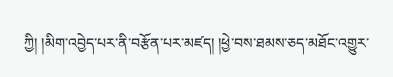ཀྱི། །མིག་འབྱེད་པར་ནི་བརྩོན་པར་མཛད། །ཕྱེ་བས་ཐམས་ཅད་མཐོང་འགྱུར་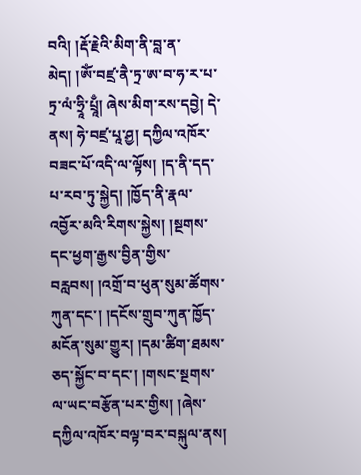བའི། །རྡོ་རྗེའི་མིག་ནི་བླ་ན་མེད། །ༀ་བཛྲ་ནཻ་ཏྲ་ཨ་བ་ཧ་ར་པ་ཏྲ་ལཾ་ཧྲཱི་པྲཱྃ། ཞེས་མིག་རས་དབྱེ། དེ་ནས། ཧེ་བཛྲ་པཱ་ཤྱ། དཀྱིལ་འཁོར་བཟང་པོ་འདི་ལ་ལྟོས། །ད་ནི་དད་པ་རབ་ཏུ་སྐྱེད། །ཁྱོད་ནི་རྣལ་འབྱོར་མའི་རིགས་སྐྱེས། །སྔགས་དང་ཕྱག་རྒྱས་བྱིན་གྱིས་བརླབས། །འགྲོ་བ་ཕུན་སུམ་ཚོགས་ཀུན་དང་། །དངོས་གྲུབ་ཀུན་ཁྱོད་མངོན་སུམ་གྱུར། །དམ་ཚིག་ཐམས་ཅད་སྐྱོང་བ་དང་། །གསང་སྔགས་ལ་ཡང་བརྩོན་པར་གྱིས། །ཞེས་དཀྱིལ་འཁོར་བལྟ་བར་བསྐུལ་ནས།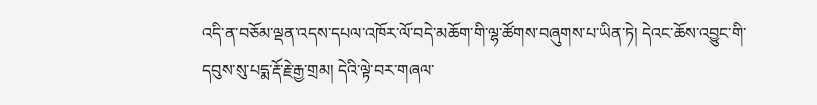འདི་ན་བཅོམ་ལྡན་འདས་དཔལ་འཁོར་ལོ་བདེ་མཆོག་གི་ལྷ་ཚོགས་བཞུགས་པ་ཡིན་ཏེ། དེའང་ཆོས་འབྱུང་གི་དབུས་སུ་པདྨ་རྡོ་རྗེ་རྒྱ་གྲམ། དེའི་ལྟེ་བར་གཞལ་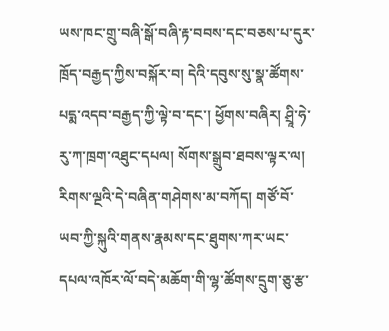ཡས་ཁང་གྲུ་བཞི་སྒོ་བཞི་རྟ་བབས་དང་བཅས་པ་དུར་ཁྲོད་བརྒྱད་ཀྱིས་བསྐོར་བ། དེའི་དབུས་སུ་སྣ་ཚོགས་པདྨ་འདབ་བརྒྱད་ཀྱི་ལྟེ་བ་དང་། ཕྱོགས་བཞིར། ཤྲཱི་ཧེ་རུ་ཀ་ཁྲག་འཐུང་དཔལ། སོགས་སྒྲུབ་ཐབས་ལྟར་ལ། རིགས་ལྔའི་དེ་བཞིན་གཤེགས་མ་བཀོད། གཙོ་བོ་ཡབ་ཀྱི་སྐུའི་གནས་རྣམས་དང་ཐུགས་ཀར་ཡང་དཔལ་འཁོར་ལོ་བདེ་མཆོག་གི་ལྷ་ཚོགས་དྲུག་ཅུ་རྩ་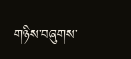གཉིས་བཞུགས་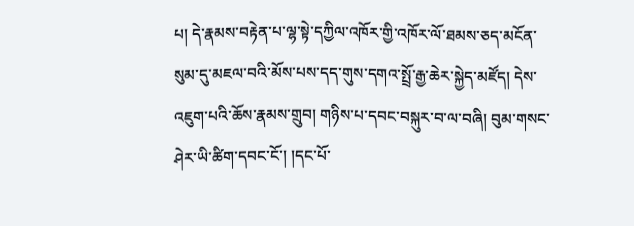པ། དེ་རྣམས་བརྟེན་པ་ལྷ་སྟེ་དཀྱིལ་འཁོར་གྱི་འཁོར་ལོ་ཐམས་ཅད་མངོན་སུམ་དུ་མཇལ་བའི་མོས་པས་དད་གུས་དགའ་སྤྲོ་རྒྱ་ཆེར་སྐྱེད་མཛོད། དེས་འཇུག་པའི་ཆོས་རྣམས་གྲུབ། གཉིས་པ་དབང་བསྐུར་བ་ལ་བཞི། བུམ་གསང་ཤེར་ཡི་ཚིག་དབང་ངོ་། །དང་པོ་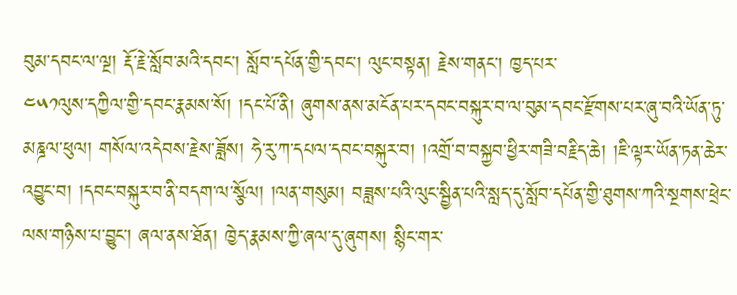བུམ་དབང་ལ་ལྔ། རྡོ་རྗེ་སློབ་མའི་དབང་། སློབ་དཔོན་གྱི་དབང་། ལུང་བསྟན། རྗེས་གནང་། ཁྱད་པར་
༤༥༡ལུས་དཀྱིལ་གྱི་དབང་རྣམས་སོ། །དང་པོ་ནི། ཞུགས་ནས་མངོན་པར་དབང་བསྐུར་བ་ལ་བུམ་དབང་རྫོགས་པར་ཞུ་བའི་ཡོན་ཏུ་མཎྜལ་ཕུལ། གསོལ་འདེབས་རྗེས་ཟློས། ཧེ་རུ་ཀ་དཔལ་དབང་བསྐུར་བ། །འགྲོ་བ་བསྐྱབ་ཕྱིར་གཟི་བརྗིད་ཆེ། །ཇི་ལྟར་ཡོན་ཏན་ཆེར་འབྱུང་བ། །དབང་བསྐུར་བ་ནི་བདག་ལ་སྩོལ། །ལན་གསུམ། བཟླས་པའི་ལུང་སྦྱིན་པའི་སླད་དུ་སློབ་དཔོན་གྱི་ཐུགས་ཀའི་སྔགས་ཕྲེང་ལས་གཉིས་པ་བྱུང་། ཞལ་ནས་ཐོན། ཁྱེད་རྣམས་ཀྱི་ཞལ་དུ་ཞུགས། སྙིང་གར་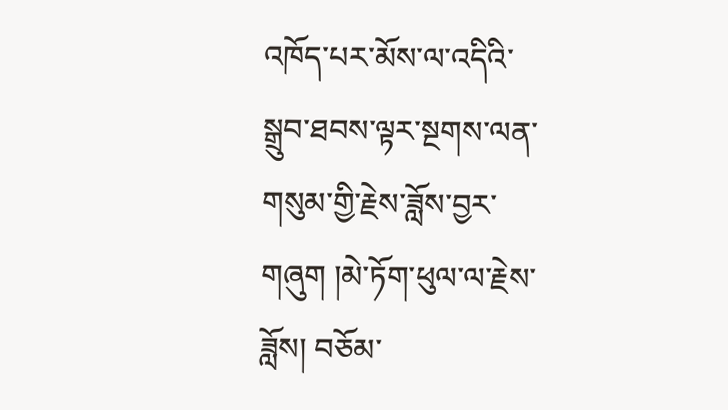འཁོད་པར་མོས་ལ་འདིའི་སྒྲུབ་ཐབས་ལྟར་སྔགས་ལན་གསུམ་གྱི་རྗེས་ཟློས་བྱར་གཞུག །མེ་ཏོག་ཕུལ་ལ་རྗེས་ཟློས། བཅོམ་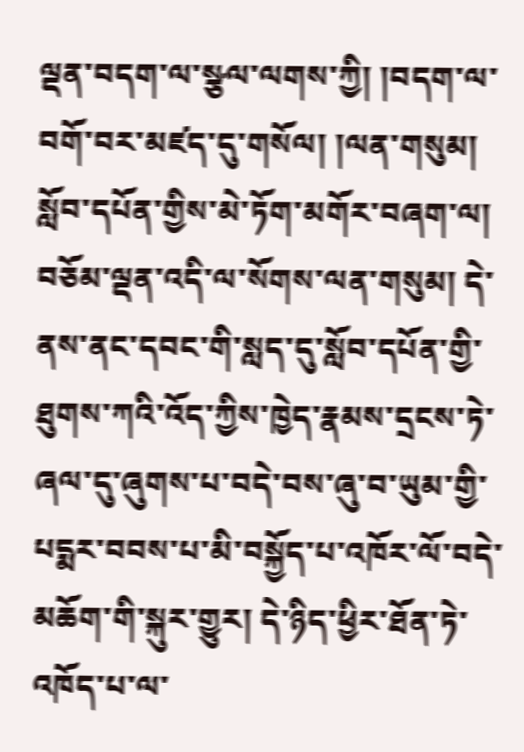ལྡན་བདག་ལ་སྩལ་ལགས་ཀྱི། །བདག་ལ་བགོ་བར་མཛད་དུ་གསོལ། །ལན་གསུམ། སློབ་དཔོན་གྱིས་མེ་ཏོག་མགོར་བཞག་ལ། བཅོམ་ལྡན་འདི་ལ་སོགས་ལན་གསུམ། དེ་ནས་ནང་དབང་གི་སླད་དུ་སློབ་དཔོན་གྱི་ཐུགས་ཀའི་འོད་ཀྱིས་ཁྱེད་རྣམས་དྲངས་ཏེ་ཞལ་དུ་ཞུགས་པ་བདེ་བས་ཞུ་བ་ཡུམ་གྱི་པདྨར་བབས་པ་མི་བསྐྱོད་པ་འཁོར་ལོ་བདེ་མཆོག་གི་སྐུར་གྱུར། དེ་ཉིད་ཕྱིར་ཐོན་ཏེ་འཁོད་པ་ལ་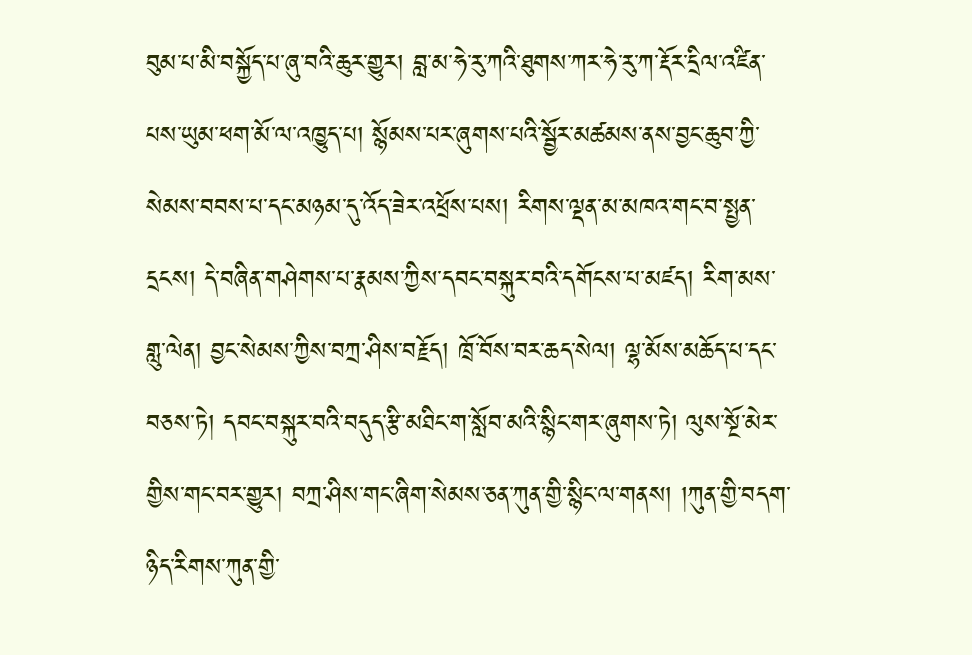བུམ་པ་མི་བསྐྱོད་པ་ཞུ་བའི་ཆུར་གྱུར། བླ་མ་ཧེ་རུ་ཀའི་ཐུགས་ཀར་ཧེ་རུ་ཀ་རྡོར་དྲིལ་འཛིན་པས་ཡུམ་ཕག་མོ་ལ་འཁྱུད་པ། སྙོམས་པར་ཞུགས་པའི་སྦྱོར་མཚམས་ནས་བྱང་ཆུབ་ཀྱི་སེམས་བབས་པ་དང་མཉམ་དུ་འོད་ཟེར་འཕྲོས་པས། རིགས་ལྡན་མ་མཁའ་གང་བ་སྤྱན་དྲངས། དེ་བཞིན་གཤེགས་པ་རྣམས་ཀྱིས་དབང་བསྐུར་བའི་དགོངས་པ་མཛད། རིག་མས་གླུ་ལེན། བྱང་སེམས་ཀྱིས་བཀྲ་ཤིས་བརྗོད། ཁྲོ་བོས་བར་ཆད་སེལ། ལྷ་མོས་མཆོད་པ་དང་བཅས་ཏེ། དབང་བསྐུར་བའི་བདུད་རྩི་མཐིང་ག་སློབ་མའི་སྙིང་གར་ཞུགས་ཏེ། ལུས་སྔོ་མེར་གྱིས་གང་བར་གྱུར། བཀྲ་ཤིས་གང་ཞིག་སེམས་ཅན་ཀུན་གྱི་སྙིང་ལ་གནས། །ཀུན་གྱི་བདག་ཉིད་རིགས་ཀུན་གྱི་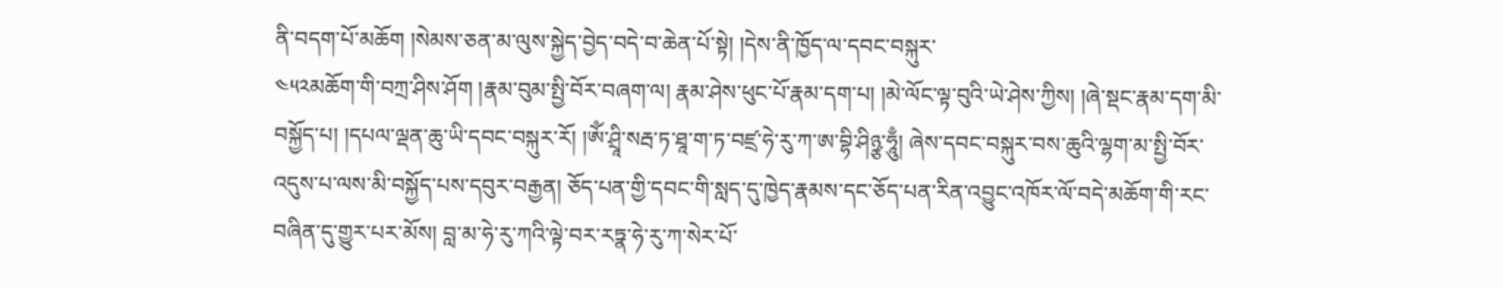ནི་བདག་པོ་མཆོག །སེམས་ཅན་མ་ལུས་སྐྱེད་བྱེད་བདེ་བ་ཆེན་པོ་སྟེ། །དེས་ནི་ཁྱོད་ལ་དབང་བསྐུར་
༤༥༢མཆོག་གི་བཀྲ་ཤིས་ཤོག །རྣམ་བུམ་སྤྱི་བོར་བཞག་ལ། རྣམ་ཤེས་ཕུང་པོ་རྣམ་དག་པ། །མེ་ལོང་ལྟ་བུའི་ཡེ་ཤེས་ཀྱིས། །ཞེ་སྡང་རྣམ་དག་མི་བསྐྱོད་པ། །དཔལ་ལྡན་ཆུ་ཡི་དབང་བསྐུར་རོ། །ༀ་ཤྲཱི་སརྦ་ཏ་ཐཱ་ག་ཏ་བཛྲ་ཧེ་རུ་ཀ་ཨ་བྷི་ཤིཉྩ་ཧཱུྃ། ཞེས་དབང་བསྐུར་བས་ཆུའི་ལྷག་མ་སྤྱི་བོར་འདུས་པ་ལས་མི་བསྐྱོད་པས་དབུར་བརྒྱན། ཅོད་པན་གྱི་དབང་གི་སླད་དུ་ཁྱེད་རྣམས་དང་ཅོད་པན་རིན་འབྱུང་འཁོར་ལོ་བདེ་མཆོག་གི་རང་བཞིན་དུ་གྱུར་པར་མོས། བླ་མ་ཧེ་རུ་ཀའི་ལྟེ་བར་རཏྣ་ཧེ་རུ་ཀ་སེར་པོ་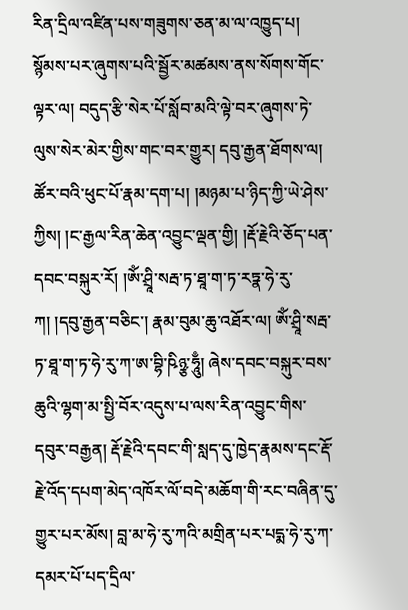རིན་དྲིལ་འཛིན་པས་གཟུགས་ཅན་མ་ལ་འཁྱུད་པ། སྙོམས་པར་ཞུགས་པའི་སྦྱོར་མཚམས་ནས་སོགས་གོང་ལྟར་ལ། བདུད་རྩི་སེར་པོ་སློབ་མའི་ལྟེ་བར་ཞུགས་ཏེ་ལུས་སེར་མེར་གྱིས་གང་བར་གྱུར། དབུ་རྒྱན་ཐོགས་ལ། ཚོར་བའི་ཕུང་པོ་རྣམ་དག་པ། །མཉམ་པ་ཉིད་ཀྱི་ཡེ་ཤེས་ཀྱིས། །ང་རྒྱལ་རིན་ཆེན་འབྱུང་ལྡན་གྱི། །རྡོ་རྗེའི་ཅོད་པན་དབང་བསྐུར་རོ། །ༀ་ཤྲཱི་སརྦ་ཏ་ཐཱ་ག་ཏ་རཏྣ་ཧེ་རུ་ཀ། །དབུ་རྒྱན་བཅིང་། རྣམ་བུམ་ཆུ་འཐོར་ལ། ༀ་ཤྲཱི་སརྦ་ཏ་ཐཱ་ག་ཏ་ཧེ་རུ་ཀ་ཨ་བྷི་ཥིཉྩ་ཧཱུྃ། ཞེས་དབང་བསྐུར་བས་ཆུའི་ལྷག་མ་སྤྱི་བོར་འདུས་པ་ལས་རིན་འབྱུང་གིས་དབུར་བརྒྱན། རྡོ་རྗེའི་དབང་གི་སླད་དུ་ཁྱེད་རྣམས་དང་རྡོ་རྗེ་འོད་དཔག་མེད་འཁོར་ལོ་བདེ་མཆོག་གི་རང་བཞིན་དུ་གྱུར་པར་མོས། བླ་མ་ཧེ་རུ་ཀའི་མགྲིན་པར་པདྨ་ཧེ་རུ་ཀ་དམར་པོ་པད་དྲིལ་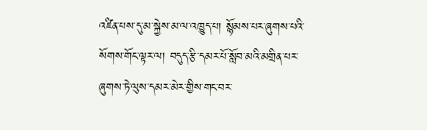འཛིན་པས་དུ་མ་སྐྱེས་མ་ལ་འཁྱུད་པ། སྙོམས་པར་ཞུགས་པའི་སོགས་གོང་ལྟར་ལ། བདུད་རྩི་དམར་པོ་སློབ་མའི་མགྲིན་པར་ཞུགས་ཏེ་ལུས་དམར་མེར་གྱིས་གང་བར་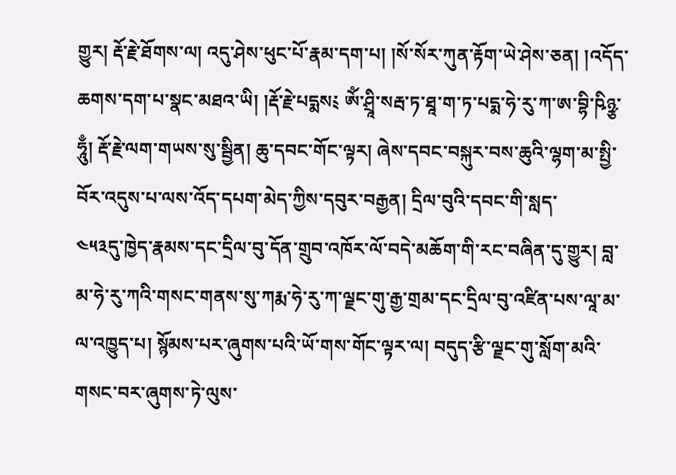གྱུར། རྡོ་རྗེ་ཐོགས་ལ། འདུ་ཤེས་ཕུང་པོ་རྣམ་དག་པ། །སོ་སོར་ཀུན་རྟོག་ཡེ་ཤེས་ཅན། །འདོད་ཆགས་དག་པ་སྣང་མཐའ་ཡི། །རྡོ་རྗེ་པདྨས༴ ༀ་ཤྲཱི་སརྦ་ཏ་ཐཱ་ག་ཏ་པདྨ་ཧེ་རུ་ཀ་ཨ་བྷི་ཥིཉྩ་ཧཱུྃ། རྡོ་རྗེ་ལག་གཡས་སུ་སྦྱིན། ཆུ་དབང་གོང་ལྟར། ཞེས་དབང་བསྐུར་བས་ཆུའི་ལྷག་མ་སྤྱི་བོར་འདུས་པ་ལས་འོད་དཔག་མེད་ཀྱིས་དབུར་བརྒྱན། དྲིལ་བུའི་དབང་གི་སླད་
༤༥༣དུ་ཁྱེད་རྣམས་དང་དྲིལ་བུ་དོན་གྲུབ་འཁོར་ལོ་བདེ་མཆོག་གི་རང་བཞིན་དུ་གྱུར། བླ་མ་ཧེ་རུ་ཀའི་གསང་གནས་སུ་ཀརྨ་ཧེ་རུ་ཀ་ལྗང་གུ་རྒྱ་གྲམ་དང་དྲིལ་བུ་འཛིན་པས་ལཱ་མ་ལ་འཁྱུད་པ། སྙོམས་པར་ཞུགས་པའི་ཡོ་གས་གོང་ལྟར་ལ། བདུད་རྩི་ལྗང་གུ་སློག་མའི་གསང་བར་ཞུགས་ཏེ་ལུས་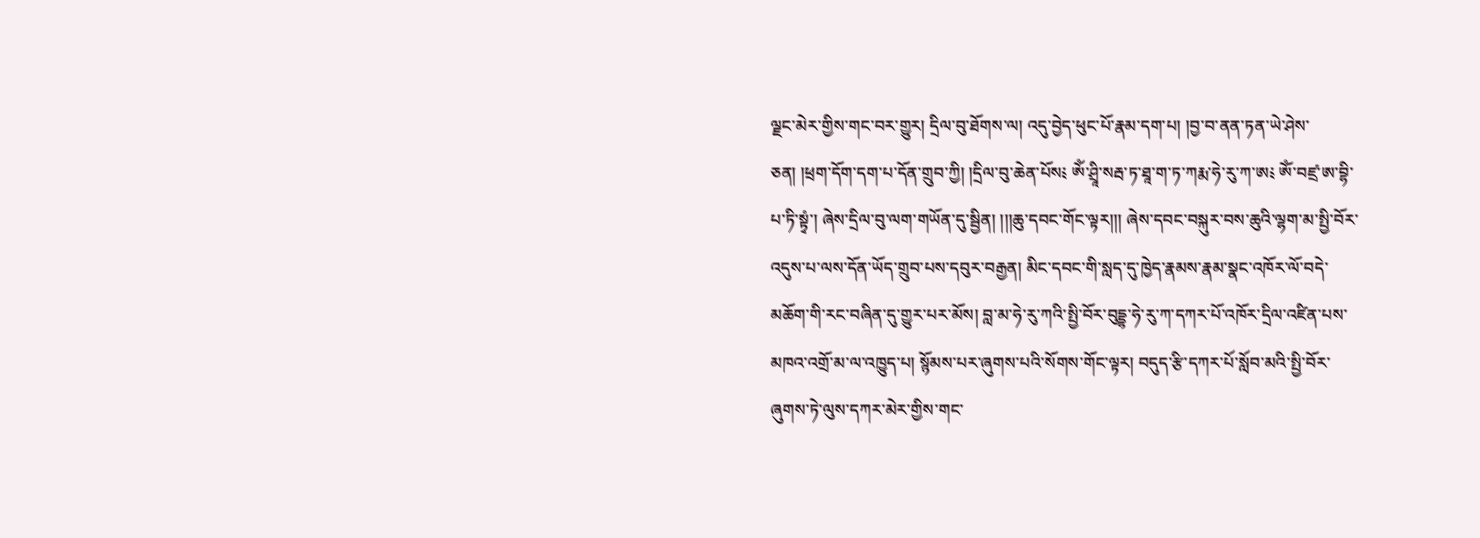ལྗང་མེར་གྱིས་གང་བར་གྱུར། དྲིལ་བུ་ཐོགས་ལ། འདུ་བྱེད་ཕུང་པོ་རྣམ་དག་པ། །བྱ་བ་ནན་ཏན་ཡེ་ཤེས་ཅན། །ཕྲག་དོག་དག་པ་དོན་གྲུབ་ཀྱི། །དྲིལ་བུ་ཆེན་པོས༴ ༀ་ཤྲཱི་སརྦ་ཏ་ཐཱ་ག་ཏ་ཀརྨ་ཧེ་རུ་ཀ་ཨ༴ ༀ་བཛྲ་ཨ་བྷི་པ་ཏི་སྟྭཾ་། ཞེས་དྲིལ་བུ་ལག་གཡོན་དུ་སྦྱིན། །།།ཆུ་དབང་གོང་ལྟར།།། ཞེས་དབང་བསྐུར་བས་ཆུའི་ལྷག་མ་སྤྱི་བོར་འདུས་པ་ལས་དོན་ཡོད་གྲུབ་པས་དབུར་བརྒྱན། མིང་དབང་གི་སླད་དུ་ཁྱེད་རྣམས་རྣམ་སྣང་འཁོར་ལོ་བདེ་མཆོག་གི་རང་བཞིན་དུ་གྱུར་པར་མོས། བླ་མ་ཧེ་རུ་ཀའི་སྤྱི་བོར་བུདྡྷ་ཧེ་རུ་ཀ་དཀར་པོ་འཁོར་དྲིལ་འཛིན་པས་མཁའ་འགྲོ་མ་ལ་འཁྱུད་པ། སྙོམས་པར་ཞུགས་པའི་སོགས་གོང་ལྟར། བདུད་རྩི་དཀར་པོ་སློབ་མའི་སྤྱི་བོར་ཞུགས་ཏེ་ལུས་དཀར་མེར་གྱིས་གང་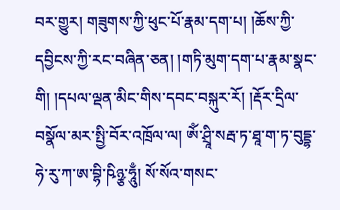བར་གྱུར། གཟུགས་ཀྱི་ཕུང་པོ་རྣམ་དག་པ། །ཆོས་ཀྱི་དབྱིངས་ཀྱི་རང་བཞིན་ཅན། །གཏི་མུག་དག་པ་རྣམ་སྣང་གི། །དཔལ་ལྡན་མིང་གིས་དབང་བསྐུར་རོ། །རྡོར་དྲིལ་བསྣོལ་མར་སྤྱི་བོར་འཁྲོལ་ལ། ༀ་ཤྲཱི་སརྦ་ཏ་ཐཱ་ག་ཏ་བུདྡྷ་ཧེ་རུ་ཀ་ཨ་བྷི་ཥིཉྩ་ཧཱུྃ། སོ་སོའ་གསང་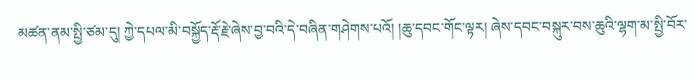མཚན་ནམ་སྤྱི་ཙམ་དུ། ཀྱེ་དཔལ་མི་བསྐྱོད་རྡོ་རྗེ་ཞེས་བྱ་བའི་དེ་བཞིན་གཤེགས་པའོ། །ཆུ་དབང་གོང་ལྟར། ཞེས་དབང་བསྐུར་བས་ཆུའི་ལྷག་མ་སྤྱི་བོར་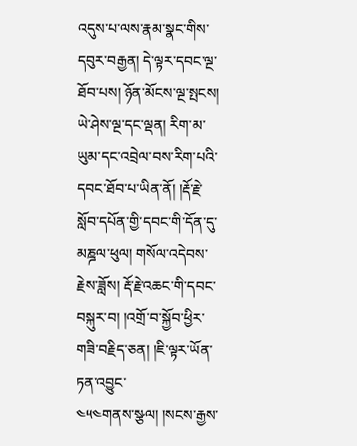འདུས་པ་ལས་རྣམ་སྣང་གིས་དབུར་བརྒྱན། དེ་ལྟར་དབང་ལྔ་ཐོབ་པས། ཉོན་མོངས་ལྔ་སྤངས། ཡེ་ཤེས་ལྔ་དང་ལྡན། རིག་མ་ཡུམ་དང་འབྲེལ་བས་རིག་པའི་དབང་ཐོབ་པ་ཡིན་ནོ། །རྡོ་རྗེ་སློབ་དཔོན་གྱི་དབང་གི་དོན་དུ་མཎྜལ་ཕུལ། གསོལ་འདེབས་རྗེས་ཟློས། རྡོ་རྗེ་འཆང་གི་དབང་བསྐུར་བ། །འགྲོ་བ་སྐྱོབ་ཕྱིར་གཟི་བརྗིད་ཅན། །ཇི་ལྟར་ཡོན་ཏན་འབྱུང་
༤༥༤གནས་སྩལ། །སངས་རྒྱས་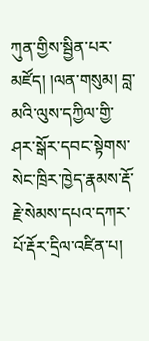ཀུན་གྱིས་སྦྱིན་པར་མཛོད། །ལན་གསུམ། བླ་མའི་ལུས་དཀྱིལ་གྱི་ཤར་སྒོར་དབང་སྟེགས་སེང་ཁྲིར་ཁྱེད་རྣམས་རྡོ་རྗེ་སེམས་དཔའ་དཀར་པོ་རྡོར་དྲིལ་འཛིན་པ།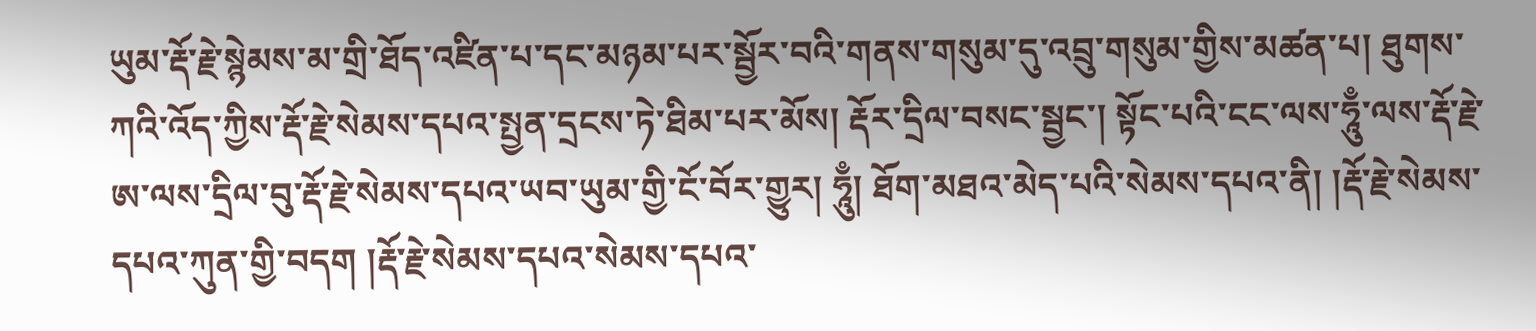ཡུམ་རྡོ་རྗེ་སྙེམས་མ་གྲི་ཐོད་འཛིན་པ་དང་མཉམ་པར་སྦྱོར་བའི་གནས་གསུམ་དུ་འབྲུ་གསུམ་གྱིས་མཚན་པ། ཐུགས་ཀའི་འོད་ཀྱིས་རྡོ་རྗེ་སེམས་དཔའ་སྤྱན་དྲངས་ཏེ་ཐིམ་པར་མོས། རྡོར་དྲིལ་བསང་སྦྱང་། སྟོང་པའི་ངང་ལས་ཧཱུྃ་ལས་རྡོ་རྗེ་ཨ་ལས་དྲིལ་བུ་རྡོ་རྗེ་སེམས་དཔའ་ཡབ་ཡུམ་གྱི་ངོ་བོར་གྱུར། ཧཱུྃ། ཐོག་མཐའ་མེད་པའི་སེམས་དཔའ་ནི། །རྡོ་རྗེ་སེམས་དཔའ་ཀུན་གྱི་བདག །རྡོ་རྗེ་སེམས་དཔའ་སེམས་དཔའ་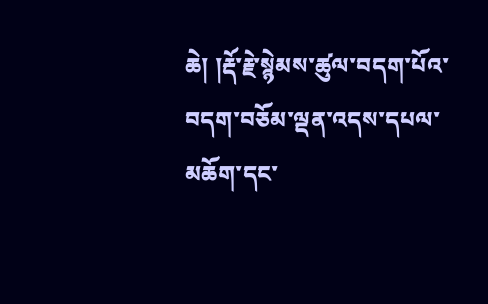ཆེ། །རྡོ་རྗེ་སྙེམས་ཚུལ་བདག་པོའ་བདག་བཅོམ་ལྡན་འདས་དཔལ་མཆོག་དང་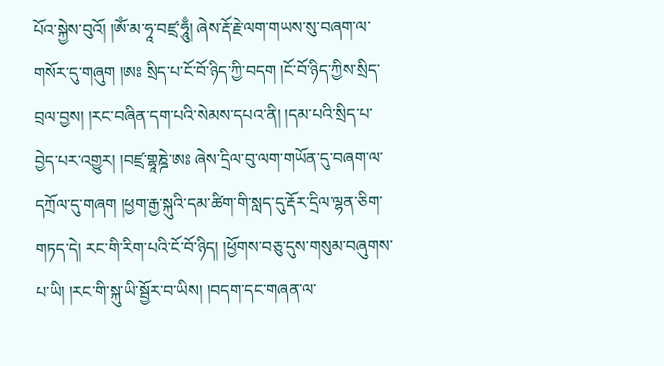པོའ་སྐྱེས་བུའོ། །ༀ་མ་ཧཱ་བཛྲ་ཧཱུྃ། ཞེས་རྡོ་རྗེ་ལག་གཡས་སུ་བཞག་ལ་གསོར་དུ་གཞུག །ཨཿ སྲིད་པ་ངོ་བོ་ཉིད་ཀྱི་བདག །ངོ་བོ་ཉིད་ཀྱིས་སྲིད་བྲལ་བྱས། །རང་བཞིན་དག་པའི་སེམས་དཔའ་ནི། །དམ་པའི་སྲིད་པ་བྱེད་པར་འགྱུར། །བཛྲ་གྷཱཎྜེ་ཨཿ ཞེས་དྲིལ་བུ་ལག་གཡོན་དུ་བཞག་ལ་དཀྲོལ་དུ་གཞག །ཕྱག་རྒྱ་སྐུའི་དམ་ཚིག་གི་སླད་དུ་རྡོར་དྲིལ་ལྷན་ཅིག་གཏད་དེ། རང་གི་རིག་པའི་ངོ་བོ་ཉིད། །ཕྱོགས་བཅུ་དུས་གསུམ་བཞུགས་པ་ཡི། །རང་གི་སྐུ་ཡི་སྦྱོར་བ་ཡིས། །བདག་དང་གཞན་ལ་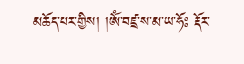མཆོད་པར་གྱིས། །ༀ་བཛྲ་ས་མ་ཡ་ཧོཿ རྡོར་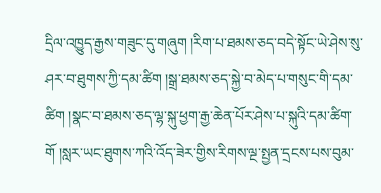དྲིལ་འཁྱུད་རྒྱས་གཟུང་དུ་གཞུག །རིག་པ་ཐམས་ཅད་བདེ་སྟོང་ཡེ་ཤེས་སུ་ཤར་བ་ཐུགས་ཀྱི་དམ་ཚིག །སྒྲ་ཐམས་ཅད་སྐྱེ་བ་མེད་པ་གསུང་གི་དམ་ཚིག །སྣང་བ་ཐམས་ཅད་ལྷ་སྐུ་ཕྱག་རྒྱ་ཆེན་པོར་ཤེས་པ་སྐུའི་དམ་ཚིག་གོ །སླར་ཡང་ཐུགས་ཀའི་འོད་ཟེར་གྱིས་རིགས་ལྔ་སྤྱན་དྲངས་པས་བུམ་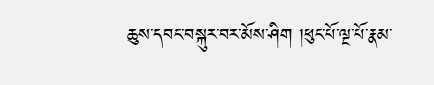ཆུས་དབང་བསྐུར་བར་མོས་ཤིག །ཕུང་པོ་ལྔ་པོ་རྣམ་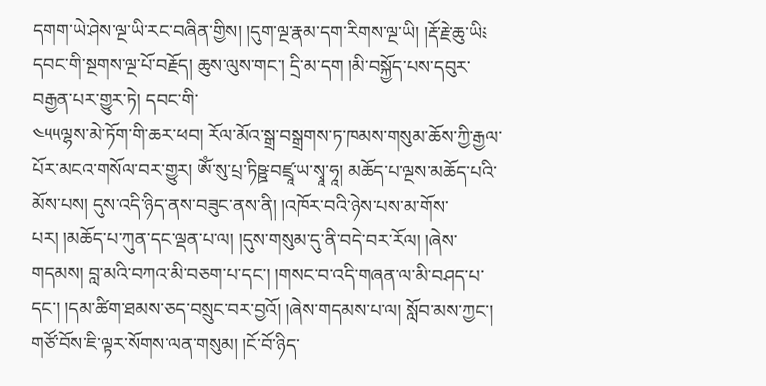དགག་ཡེ་ཤེས་ལྔ་ཡི་རང་བཞིན་གྱིས། །དུག་ལྔ་རྣམ་དག་རིགས་ལྔ་ཡི། །རྡོ་རྗེ་ཆུ་ཡི༴ དབང་གི་སྔགས་ལྔ་པོ་བརྗོད། ཆུས་ལུས་གང་། དྲི་མ་དག །མི་བསྐྱོད་པས་དབུར་བརྒྱན་པར་གྱུར་ཏེ། དབང་གི་
༤༥༥ལྷས་མེ་ཏོག་གི་ཆར་ཕབ། རོལ་མོའ་སྒྲ་བསྒྲགས་ཏ་ཁམས་གསུམ་ཆོས་ཀྱི་རྒྱལ་པོར་མངའ་གསོལ་བར་གྱུར། ༀ་སུ་པྲ་ཏིཥྛ་བཛྲཱ་ཡ་སྭཱ་ཧཱ། མཆོད་པ་ལྔས་མཆོད་པའི་མོས་པས། དུས་འདི་ཉིད་ནས་བཟུང་ནས་ནི། །འཁོར་བའི་ཉེས་པས་མ་གོས་པར། །མཆོད་པ་ཀུན་དང་ལྡན་པ་ལ། །དུས་གསུམ་དུ་ནི་བདེ་བར་རོལ། །ཞེས་གདམས། བླ་མའི་བཀའ་མི་བཅག་པ་དང་། །གསང་བ་འདི་གཞན་ལ་མི་བཤད་པ་དང་། །དམ་ཚིག་ཐམས་ཅད་བསྲུང་བར་བྱའོ། །ཞེས་གདམས་པ་ལ། སློབ་མས་ཀྱང་། གཙོ་བོས་ཇི་ལྟར་སོགས་ལན་གསུམ། །ངོ་བོ་ཉིད་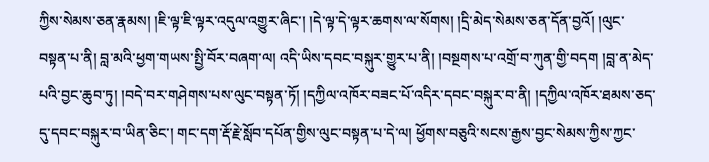ཀྱིས་སེམས་ཅན་རྣམས། །ཇི་ལྟ་ཇི་ལྟར་འདུལ་འགྱུར་ཞིང་། །དེ་ལྟ་དེ་ལྟར་ཆགས་ལ་སོགས། །དྲི་མེད་སེམས་ཅན་དོན་བྱའོ། །ལུང་བསྟན་པ་ནི། བླ་མའི་ཕྱག་གཡས་སྤྱི་བོར་བཞག་ལ། འདི་ཡིས་དབང་བསྐུར་གྱུར་པ་ནི། །བསྔགས་པ་འགྲོ་བ་ཀུན་གྱི་བདག །བླ་ན་མེད་པའི་བྱང་ཆུབ་ཏུ། །བདེ་བར་གཤེགས་པས་ལུང་བསྟན་ཏོ། །དཀྱིལ་འཁོར་བཟང་པོ་འདིར་དབང་བསྐུར་བ་ནི། །དཀྱིལ་འཁོར་ཐམས་ཅད་དུ་དབང་བསྐུར་བ་ཡིན་ཅིང་། གང་དག་རྡོ་རྗེ་སློབ་དཔོན་གྱིས་ལུང་བསྟན་པ་དེ་ལ། ཕྱོགས་བཅུའི་སངས་རྒྱས་བྱང་སེམས་ཀྱིས་ཀྱང་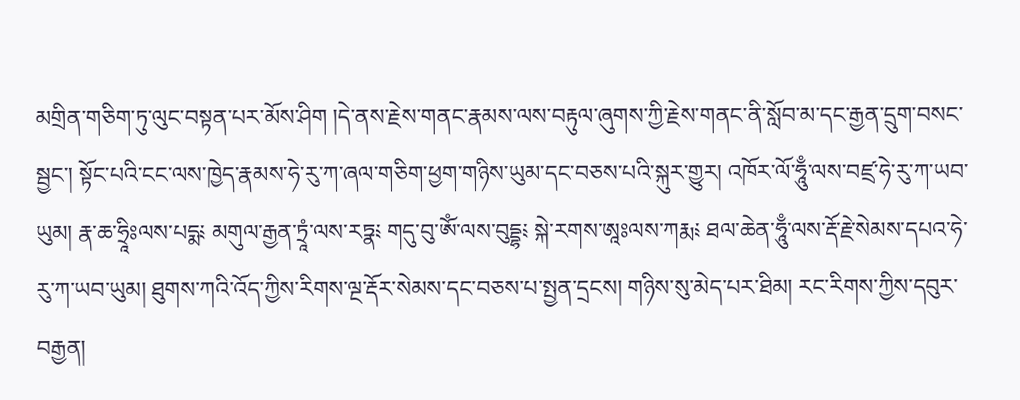མགྲིན་གཅིག་ཏུ་ལུང་བསྟན་པར་མོས་ཤིག །དེ་ནས་རྗེས་གནང་རྣམས་ལས་བརྟུལ་ཞུགས་ཀྱི་རྗེས་གནང་ནི་སློབ་མ་དང་རྒྱན་དྲུག་བསང་སྦྱང་། སྟོང་པའི་ངང་ལས་ཁྱེད་རྣམས་ཧེ་རུ་ཀ་ཞལ་གཅིག་ཕྱག་གཉིས་ཡུམ་དང་བཅས་པའི་སྐུར་གྱུར། འཁོར་ལོ་ཧཱུྃ་ལས་བཛྲ་ཧེ་རུ་ཀ་ཡབ་ཡུམ། རྣ་ཆ་ཧྲཱིཿལས་པདྨ༴ མགུལ་རྒྱན་ཏྲཱཾ་ལས་རཏྣ༴ གདུ་བུ་ༀ་ལས་བུདྡྷ༴ སྐེ་རགས་ཨཱཿལས་ཀརྨ༴ ཐལ་ཆེན་ཧཱུྃ་ལས་རྡོ་རྗེ་སེམས་དཔའ་ཧེ་རུ་ཀ་ཡབ་ཡུམ། ཐུགས་ཀའི་འོད་ཀྱིས་རིགས་ལྔ་རྡོར་སེམས་དང་བཅས་པ་སྤྱན་དྲངས། གཉིས་སུ་མེད་པར་ཐིམ། རང་རིགས་ཀྱིས་དབུར་བརྒྱན།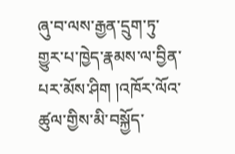ཞུ་བ་ལས་རྒྱན་དྲུག་ཏུ་གྱུར་པ་ཁྱེད་རྣམས་ལ་བྱིན་པར་མོས་ཤིག །འཁོར་ལོའ་ཚུལ་གྱིས་མི་བསྐྱོད་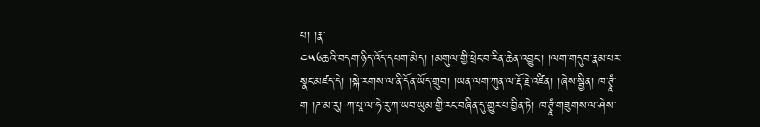པ། །རྣ་
༤༥༦ཆའི་བདག་ཉིད་འོད་དཔག་མེད། །མགུལ་གྱི་ཕྲེང་བ་རིན་ཆེན་འབྱུང་། །ལག་གདུབ་རྣམ་པར་སྣང་མཛད་དེ། །སྐེ་རགས་ལ་ནི་དོན་ཡོད་གྲུབ། །ཡན་ལག་ཀུན་ལ་རྡོ་རྗེ་འཛིན། །ཞེས་སྦྱིན། ཁ་ཊྭཱཾ་ག །ཌ་མ་རུ། ཀ་པཱ་ལ་ཧེ་རུ་ཀ་ཡབ་ཡུམ་གྱི་རང་བཞིན་དུ་གྱུར་པ་བྱིན་ཏེ། ཁ་ཊྭཱཾ་གཟུགས་ལ་ཤེས་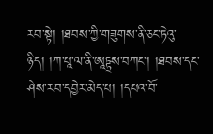རབ་སྟེ། །ཐབས་ཀྱི་གཟུགས་ནི་ཅང་ཏེའུ་ཉིད། །ཀ་པཱ་ལ་ནི་ཨཱཏྟྲས་བཀང་། །ཐབས་དང་ཤེས་རབ་དབྱེར་མེད་པ། །དཔའ་བོ་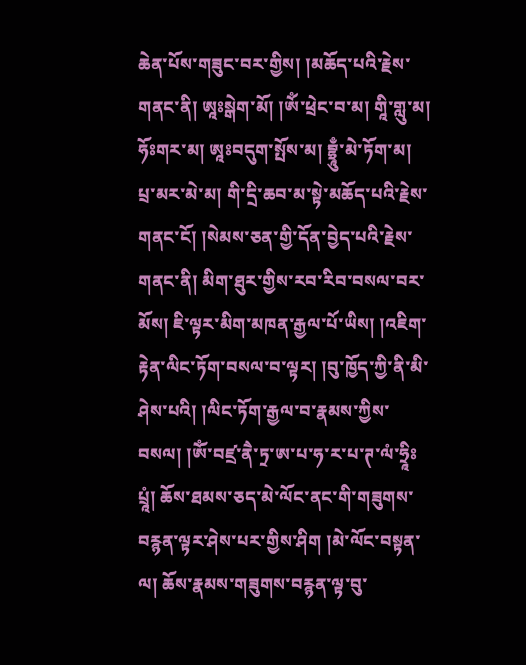ཆེན་པོས་གཟུང་བར་གྱིས། །མཆོད་པའི་རྗེས་གནང་ནི། ཨཱཿསྒེག་མོ། །ༀ་ཕྲེང་བ་མ། གཱི་གླུ་མ། ཧོཿགར་མ། ཨཱཿབདུག་སྤོས་མ། བྷྲཱུྃ་མེ་ཏོག་མ། པྲ་མར་མེ་མ། གི་དྲི་ཆབ་མ་སྟེ་མཆོད་པའི་རྗེས་གནང་ངོ། །སེམས་ཅན་གྱི་དོན་བྱེད་པའི་རྗེས་གནང་ནི། མིག་ཐུར་གྱིས་རབ་རིབ་བསལ་བར་མོས། ཇི་ལྟར་མིག་མཁན་རྒྱལ་པོ་ཡིས། །འཇིག་རྟེན་ལིང་ཏོག་བསལ་བ་ལྟར། །བུ་ཁྱོད་ཀྱི་ནི་མི་ཤེས་པའི། །ལིང་ཏོག་རྒྱལ་བ་རྣམས་ཀྱིས་བསལ། །ༀ་བཛྲ་ནཻ་ཏྲ་ཨ་པ་ཧ་ར་པ་ཊ་ལཾ་ཧྲཱིཿཔྲཱཾ། ཆོས་ཐམས་ཅད་མེ་ལོང་ནང་གི་གཟུགས་བརྙན་ལྟར་ཤེས་པར་གྱིས་ཤིག །མེ་ལོང་བསྟན་ལ། ཆོས་རྣམས་གཟུགས་བརྙན་ལྟ་བུ་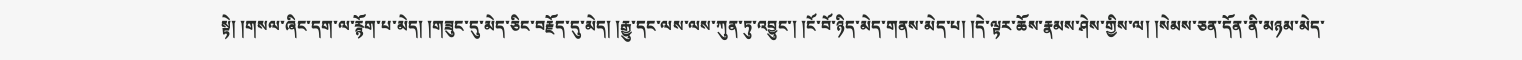སྟེ། །གསལ་ཞིང་དག་ལ་རྙོག་པ་མེད། །གཟུང་དུ་མེད་ཅིང་བརྗོད་དུ་མེད། །རྒྱུ་དང་ལས་ལས་ཀུན་ཏུ་འབྱུང་། །ངོ་བོ་ཉིད་མེད་གནས་མེད་པ། །དེ་ལྟར་ཆོས་རྣམས་ཤེས་གྱིས་ལ། །སེམས་ཅན་དོན་ནི་མཉམ་མེད་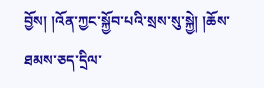བྱོས། །འོན་ཀྱང་སྐྱོབ་པའི་སྲས་སུ་སྐྱེ། །ཆོས་ཐམས་ཅད་དྲིལ་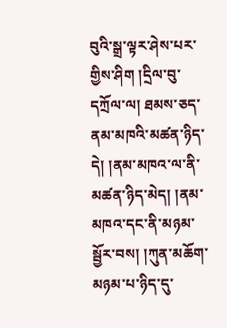བུའི་སྒྲ་ལྟར་ཤེས་པར་གྱིས་ཤིག །དྲིལ་བུ་དཀྲོལ་ལ། ཐམས་ཅད་ནམ་མཁའི་མཚན་ཉིད་དེ། །ནམ་མཁའ་ལ་ནི་མཚན་ཉིད་མེད། །ནམ་མཁའ་དང་ནི་མཉམ་སྦྱོར་བས། །ཀུན་མཆོག་མཉམ་པ་ཉིད་དུ་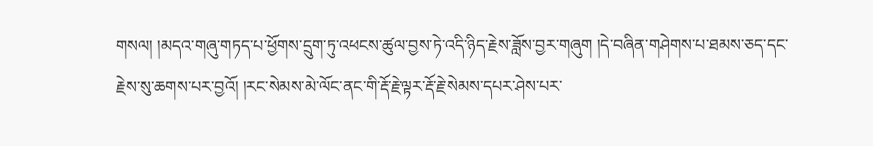གསལ། །མདའ་གཞུ་གཏད་པ་ཕྱོགས་དྲུག་ཏུ་འཕངས་ཚུལ་བྱས་ཏེ་འདི་ཉིད་རྗེས་ཟློས་བྱར་གཞུག །དེ་བཞིན་གཤེགས་པ་ཐམས་ཅད་དང་རྗེས་སུ་ཆགས་པར་བྱའོ། །རང་སེམས་མེ་ལོང་ནང་གི་རྡོ་རྗེ་ལྟར་རྡོ་རྗེ་སེམས་དཔར་ཤེས་པར་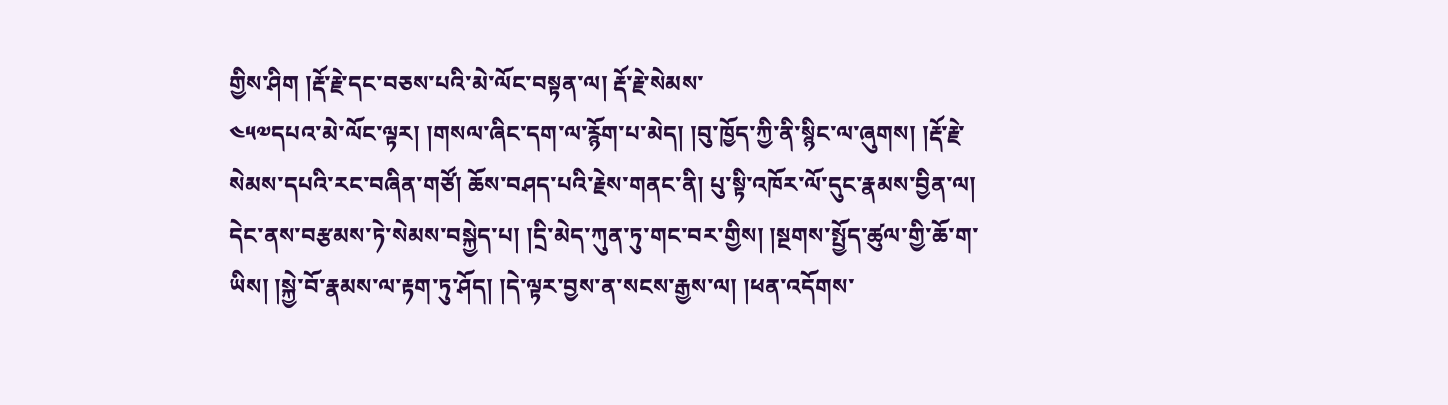གྱིས་ཤིག །རྡོ་རྗེ་དང་བཅས་པའི་མེ་ལོང་བསྟན་ལ། རྡོ་རྗེ་སེམས་
༤༥༧དཔའ་མེ་ལོང་ལྟར། །གསལ་ཞིང་དག་ལ་རྙོག་པ་མེད། །བུ་ཁྱོད་ཀྱི་ནི་སྙིང་ལ་ཞུགས། །རྡོ་རྗེ་སེམས་དཔའི་རང་བཞིན་གཙོ། ཆོས་བཤད་པའི་རྗེས་གནང་ནི། པུ་སྟི་འཁོར་ལོ་དུང་རྣམས་བྱིན་ལ། དེང་ནས་བརྩམས་ཏེ་སེམས་བསྐྱེད་པ། །དྲི་མེད་ཀུན་ཏུ་གང་བར་གྱིས། །སྔགས་སྤྱོད་ཚུལ་གྱི་ཆོ་ག་ཡིས། །སྐྱེ་བོ་རྣམས་ལ་རྟག་ཏུ་ཤོད། །དེ་ལྟར་བྱས་ན་སངས་རྒྱས་ལ། །ཕན་འདོགས་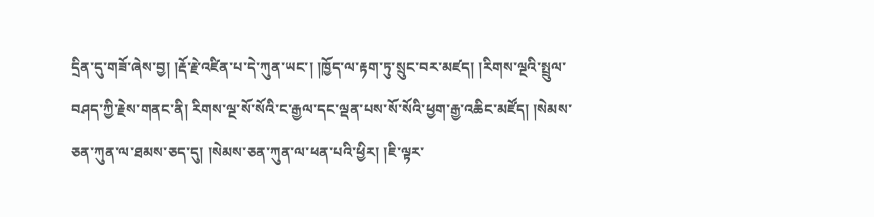དྲིན་དུ་གཟོ་ཞེས་བྱ། །རྡོ་རྗེ་འཛིན་པ་དེ་ཀུན་ཡང་། །ཁྱོད་ལ་རྟག་ཏུ་སྲུང་བར་མཛད། །རིགས་ལྔའི་སྤྲུལ་བཤད་ཀྱི་རྗེས་གནང་ནི། རིགས་ལྔ་སོ་སོའི་ང་རྒྱལ་དང་ལྡན་པས་སོ་སོའི་ཕྱག་རྒྱ་འཆིང་མཛོད། །སེམས་ཅན་ཀུན་ལ་ཐམས་ཅད་དུ། །སེམས་ཅན་ཀུན་ལ་ཕན་པའི་ཕྱིར། །ཇི་ལྟར་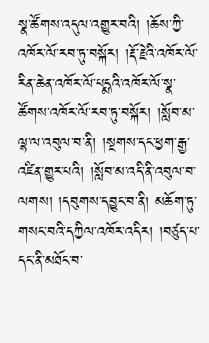སྣ་ཚོགས་འདུལ་འགྱུར་བའི། །ཆོས་ཀྱི་འཁོར་ལོ་རབ་ཏུ་བསྐོར། །རྡོ་རྗེའི་འཁོར་ལོ་རིན་ཆེན་འཁོར་ལོ་པདྨའི་འཁོར་ལོ་སྣ་ཚོགས་འཁོར་ལོ་རབ་ཏུ་བསྐོར། །སློབ་མ་ལྷ་ལ་འབུལ་བ་ནི། །སྔགས་དང་ཕྱག་རྒྱ་འཛིན་གྱུར་པའི། །སློབ་མ་འདི་ནི་འབུལ་བ་ལགས། །དབུགས་དབྱུང་བ་ནི། མཆོག་ཏུ་གསང་བའི་དཀྱིལ་འཁོར་འདིར། །བཙུད་པ་དང་ནི་མཐོང་བ་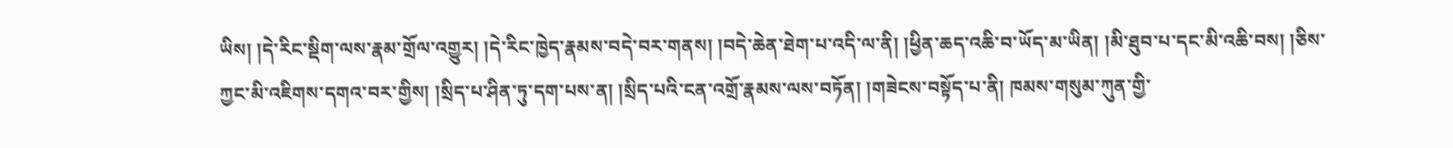ཡིས། །དེ་རིང་སྡིག་ལས་རྣམ་གྲོལ་འགྱུར། །དེ་རིང་ཁྱེད་རྣམས་བདེ་བར་གནས། །བདེ་ཆེན་ཐེག་པ་འདི་ལ་ནི། །ཕྱིན་ཆད་འཆི་བ་ཡོད་མ་ཡིན། །མི་ཐུབ་པ་དང་མི་འཆི་བས། །ཅིས་ཀྱང་མི་འཇིགས་དགའ་བར་གྱིས། །སྲིད་པ་ཤིན་ཏུ་དག་པས་ན། །སྲིད་པའི་ངན་འགྲོ་རྣམས་ལས་བཏོན། །གཟེངས་བསྟོད་པ་ནི། ཁམས་གསུམ་ཀུན་གྱི་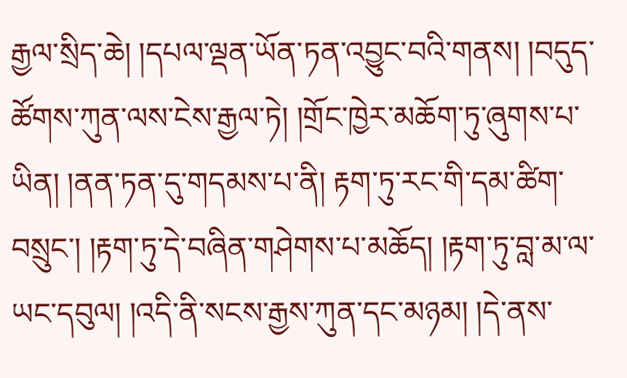རྒྱལ་སྲིད་ཆེ། །དཔལ་ལྡན་ཡོན་ཏན་འབྱུང་བའི་གནས། །བདུད་ཚོགས་ཀུན་ལས་ངེས་རྒྱལ་ཏེ། །གྲོང་ཁྱེར་མཆོག་ཏུ་ཞུགས་པ་ཡིན། །ནན་ཏན་དུ་གདམས་པ་ནི། རྟག་ཏུ་རང་གི་དམ་ཚིག་བསྲུང་། །རྟག་ཏུ་དེ་བཞིན་གཤེགས་པ་མཆོད། །རྟག་ཏུ་བླ་མ་ལ་ཡང་དབུལ། །འདི་ནི་སངས་རྒྱས་ཀུན་དང་མཉམ། །དེ་ནས་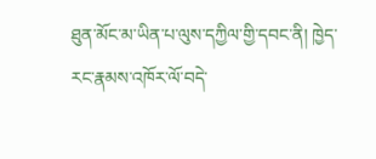ཐུན་མོང་མ་ཡིན་པ་ལུས་དཀྱིལ་གྱི་དབང་ནི། ཁྱེད་རང་རྣམས་འཁོར་ལོ་བདེ་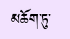མཆོག་ཏུ་